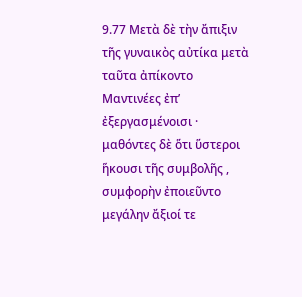9.77 Μετὰ δὲ τὴν ἄπιξιν τῆς γυναικὸς αὐτίκα μετὰ ταῦτα ἀπίκοντο Μαντινέες ἐπ’ ἐξεργασμένοισι · μαθόντες δὲ ὅτι ὕστεροι ἥκουσι τῆς συμβολῆς , συμφορὴν ἐποιεῦντο μεγάλην ἄξιοί τε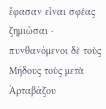ἔφασαν εἶναι σφέας ζημιῶσαι · πυνθανόμενοι δὲ τοὺς Μήδους τοὺς μετὰ Ἀρταβάζου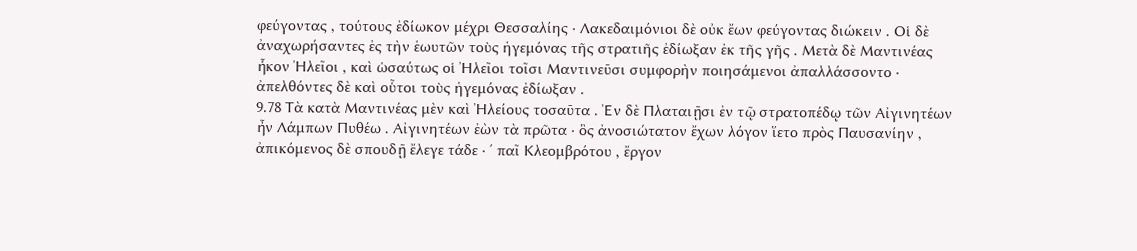φεύγοντας , τούτους ἐδίωκον μέχρι Θεσσαλίης · Λακεδαιμόνιοι δὲ οὐκ ἔων φεύγοντας διώκειν . Οἱ δὲ ἀναχωρήσαντες ἐς τὴν ἑωυτῶν τοὺς ἡγεμόνας τῆς στρατιῆς ἐδίωξαν ἐκ τῆς γῆς . Μετὰ δὲ Μαντινέας ἧκον Ἠλεῖοι , καὶ ὡσαύτως οἱ Ἠλεῖοι τοῖσι Μαντινεῦσι συμφορὴν ποιησάμενοι ἀπαλλάσσοντο · ἀπελθόντες δὲ καὶ οὗτοι τοὺς ἡγεμόνας ἐδίωξαν .
9.78 Τὰ κατὰ Μαντινέας μὲν καὶ Ἠλείους τοσαῦτα . Ἐν δὲ Πλαταιῇσι ἐν τῷ στρατοπέδῳ τῶν Αἰγινητέων ἦν Λάμπων Πυθέω . Αἰγινητέων ἐὼν τὰ πρῶτα · ὃς ἀνοσιώτατον ἔχων λόγον ἵετο πρὸς Παυσανίην , ἀπικόμενος δὲ σπουδῇ ἔλεγε τάδε · ʹ παῖ Κλεομβρότου , ἔργον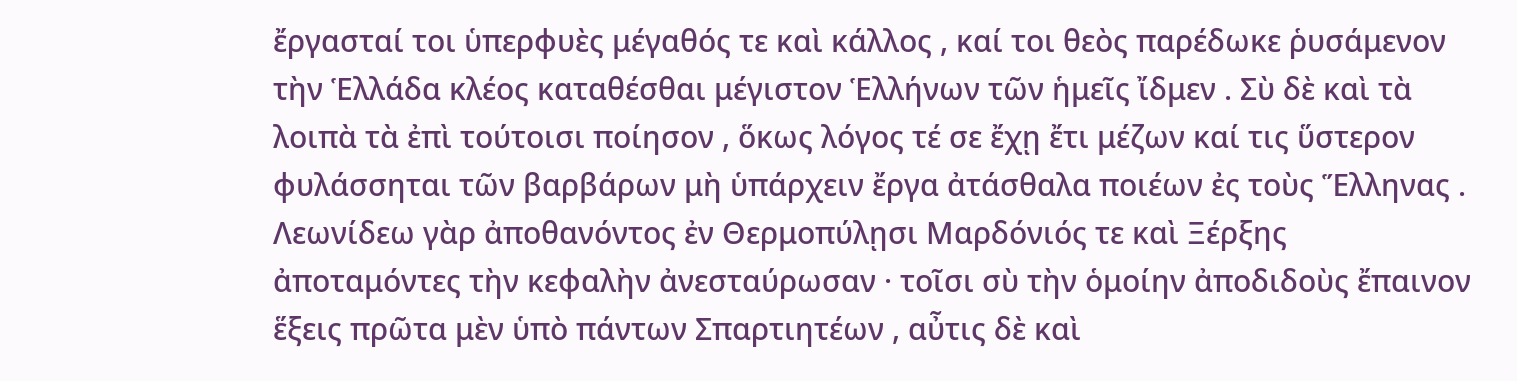ἔργασταί τοι ὑπερφυὲς μέγαθός τε καὶ κάλλος , καί τοι θεὸς παρέδωκε ῥυσάμενον τὴν Ἑλλάδα κλέος καταθέσθαι μέγιστον Ἑλλήνων τῶν ἡμεῖς ἴδμεν . Σὺ δὲ καὶ τὰ λοιπὰ τὰ ἐπὶ τούτοισι ποίησον , ὅκως λόγος τέ σε ἔχῃ ἔτι μέζων καί τις ὕστερον φυλάσσηται τῶν βαρβάρων μὴ ὑπάρχειν ἔργα ἀτάσθαλα ποιέων ἐς τοὺς Ἕλληνας . Λεωνίδεω γὰρ ἀποθανόντος ἐν Θερμοπύλῃσι Μαρδόνιός τε καὶ Ξέρξης ἀποταμόντες τὴν κεφαλὴν ἀνεσταύρωσαν · τοῖσι σὺ τὴν ὁμοίην ἀποδιδοὺς ἔπαινον ἕξεις πρῶτα μὲν ὑπὸ πάντων Σπαρτιητέων , αὖτις δὲ καὶ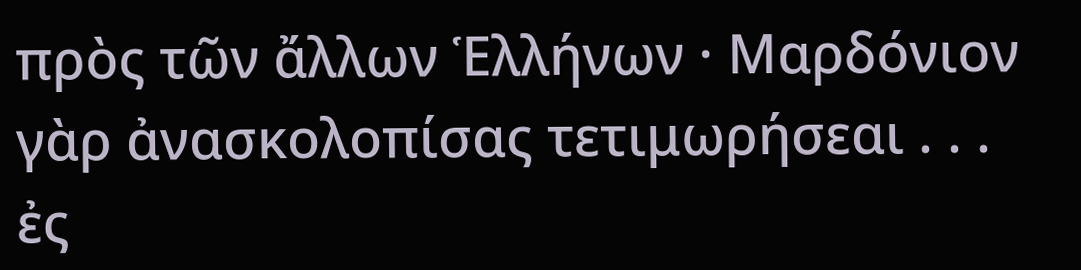πρὸς τῶν ἄλλων Ἑλλήνων · Μαρδόνιον γὰρ ἀνασκολοπίσας τετιμωρήσεαι . . . ἐς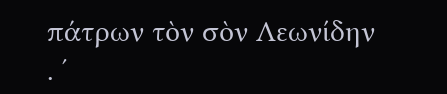πάτρων τὸν σὸν Λεωνίδην . ʹ